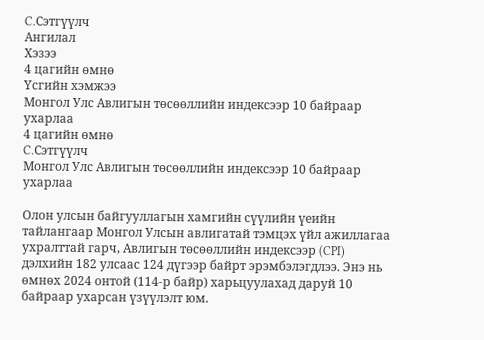C.Сэтгүүлч
Ангилал
Хэзээ
4 цагийн өмнө
Үсгийн хэмжээ
Монгол Улс Авлигын төсөөллийн индексээр 10 байраар ухарлаа
4 цагийн өмнө
C.Сэтгүүлч
Монгол Улс Авлигын төсөөллийн индексээр 10 байраар ухарлаа

Олон улсын байгууллагын хамгийн сүүлийн үеийн тайлангаар Монгол Улсын авлигатай тэмцэх үйл ажиллагаа ухралттай гарч, Авлигын төсөөллийн индексээр (CPI) дэлхийн 182 улсаас 124 дүгээр байрт эрэмбэлэгдлээ. Энэ нь өмнөх 2024 онтой (114-р байр) харьцуулахад даруй 10 байраар ухарсан үзүүлэлт юм.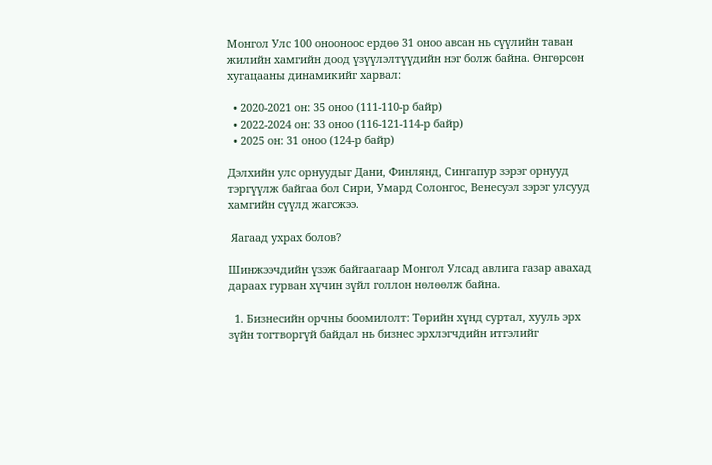Монгол Улс 100 онооноос ердөө 31 оноо авсан нь сүүлийн таван жилийн хамгийн доод үзүүлэлтүүдийн нэг болж байна. Өнгөрсөн хугацааны динамикийг харвал:

  • 2020-2021 он: 35 оноо (111-110-р байр)
  • 2022-2024 он: 33 оноо (116-121-114-р байр)
  • 2025 он: 31 оноо (124-р байр)

Дэлхийн улс орнуудыг Дани, Финлянд, Сингапур зэрэг орнууд тэргүүлж байгаа бол Сири, Умард Солонгос, Венесуэл зэрэг улсууд хамгийн сүүлд жагсжээ.

 Яагаад ухрах болов?

Шинжээчдийн үзэж байгаагаар Монгол Улсад авлига газар авахад дараах гурван хүчин зүйл голлон нөлөөлж байна.

  1. Бизнесийн орчны боомилолт: Төрийн хүнд суртал, хууль эрх зүйн тогтворгүй байдал нь бизнес эрхлэгчдийн итгэлийг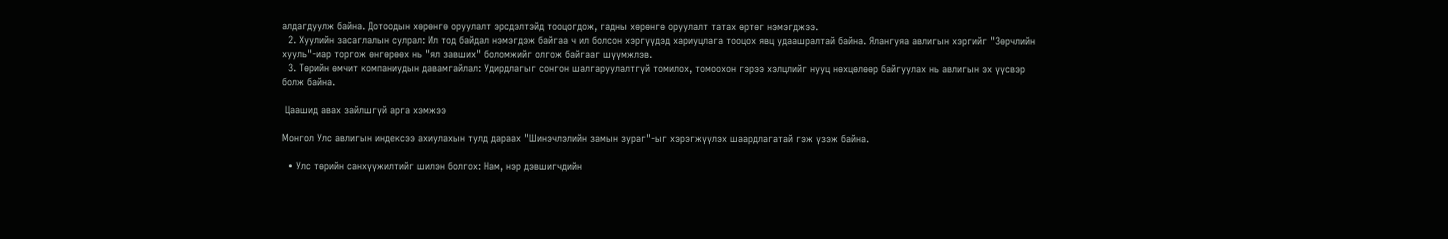алдагдуулж байна. Дотоодын хөрөнгө оруулалт эрсдэлтэйд тооцогдож, гадны хөрөнгө оруулалт татах өртөг нэмэгджээ.
  2. Хуулийн засаглалын сулрал: Ил тод байдал нэмэгдэж байгаа ч ил болсон хэргүүдэд хариуцлага тооцох явц удаашралтай байна. Ялангуяа авлигын хэргийг "Зөрчлийн хууль"-иар торгож өнгөрөөх нь "ял завших" боломжийг олгож байгааг шүүмжлэв.
  3. Төрийн өмчит компаниудын давамгайлал: Удирдлагыг сонгон шалгаруулалтгүй томилох, томоохон гэрээ хэлцлийг нууц нөхцөлөөр байгуулах нь авлигын эх үүсвэр болж байна.

 Цаашид авах зайлшгүй арга хэмжээ

Монгол Улс авлигын индексээ ахиулахын тулд дараах "Шинэчлэлийн замын зураг"-ыг хэрэгжүүлэх шаардлагатай гэж үзэж байна.

  • Улс төрийн санхүүжилтийг шилэн болгох: Нам, нэр дэвшигчдийн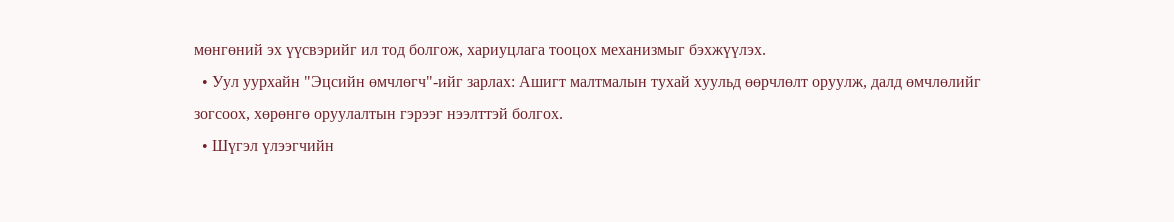мөнгөний эх үүсвэрийг ил тод болгож, хариуцлага тооцох механизмыг бэхжүүлэх.
  • Уул уурхайн "Эцсийн өмчлөгч"-ийг зарлах: Ашигт малтмалын тухай хуульд өөрчлөлт оруулж, далд өмчлөлийг зогсоох, хөрөнгө оруулалтын гэрээг нээлттэй болгох.
  • Шүгэл үлээгчийн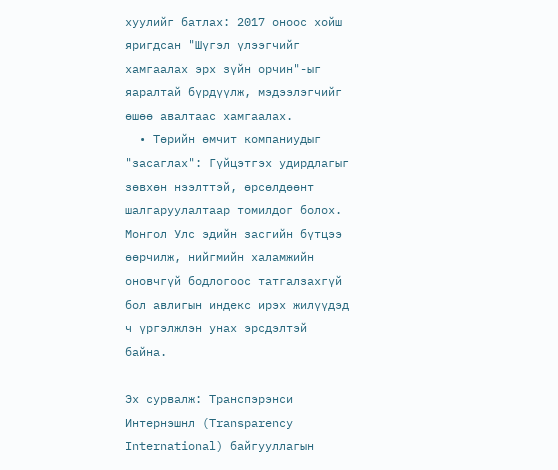хуулийг батлах: 2017 оноос хойш яригдсан "Шүгэл үлээгчийг хамгаалах эрх зүйн орчин"-ыг яаралтай бүрдүүлж, мэдээлэгчийг өшөө авалтаас хамгаалах.
  • Төрийн өмчит компаниудыг "засаглах": Гүйцэтгэх удирдлагыг зөвхөн нээлттэй, өрсөлдөөнт шалгаруулалтаар томилдог болох.
Монгол Улс эдийн засгийн бүтцээ өөрчилж, нийгмийн халамжийн оновчгүй бодлогоос татгалзахгүй бол авлигын индекс ирэх жилүүдэд ч үргэлжлэн унах эрсдэлтэй байна.

Эх сурвалж: Транспэрэнси Интернэшнл (Transparency International) байгууллагын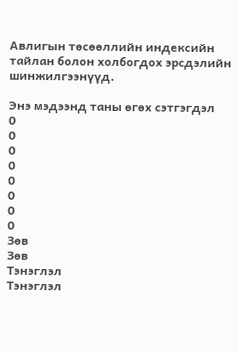Авлигын төсөөллийн индексийн тайлан болон холбогдох эрсдэлийн шинжилгээнүүд.

Энэ мэдээнд таны өгөх сэтгэгдэл
0
0
0
0
0
0
0
0
Зөв
Зөв
Тэнэглэл
Тэнэглэл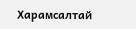Харамсалтай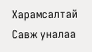Харамсалтай
Савж уналаа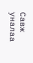Савж уналаа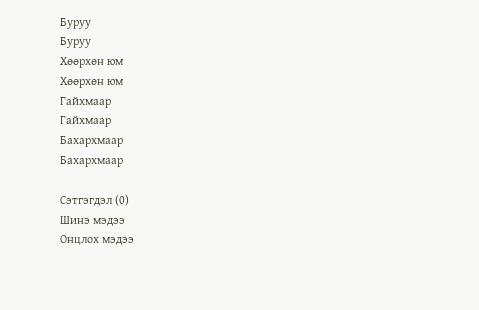Буруу
Буруу
Хөөрхөн юм
Хөөрхөн юм
Гайхмаар
Гайхмаар
Бахархмаар
Бахархмаар

Сэтгэгдэл (0)
Шинэ мэдээ
Онцлох мэдээ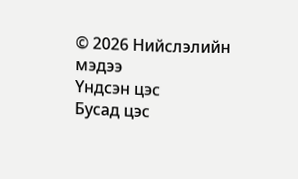© 2026 Нийслэлийн мэдээ
Үндсэн цэс
Бусад цэс